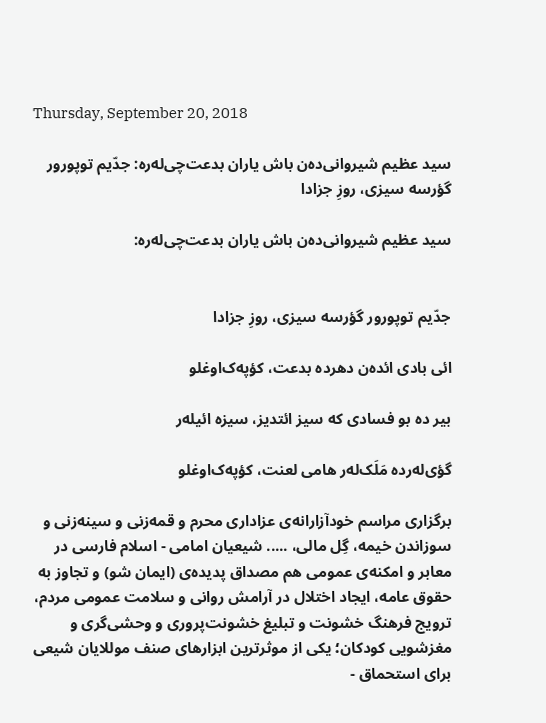Thursday, September 20, 2018

سید عظیم شیروانی‌ده‌ن باش یاران بدعت‌چی‌له‌ره: جدّيم توپورور گؤرسه سيزی، روزِ جزادا

سید عظیم شیروانی‌ده‌ن باش یاران بدعت‌چی‌له‌ره:


جدّیم توپورور گؤرسه سیزی، روزِ جزادا

ائی بادی ائده‌ن دهرده بدعت، کؤپه‌ک‌اوغلو

بیر ده بو فسادی که سیز ائتدیز، سیزه ائیله‌ر

گؤی‌له‌رده مَلَک‌له‌ر هامی لعنت، کؤپه‌ک‌اوغلو

برگزاری مراسم خودآزارانه‌ی عزاداری محرم و قمه‌زنی و سینه‌زنی و سوزاندن خیمه، گِل مالی، ..... شیعیان امامی - اسلام فارسی در معابر و امکنه‌ی عمومی هم مصداق پدیده‌ی (ایمان شو) و تجاوز به حقوق عامه، ایجاد اختلال در آرامش روانی و سلامت عمومی مردم، ترویج فرهنگ خشونت و تبلیغ خشونت‌پروری و وحشی‌گری و مغزشویی کودکان؛ یکی از موثرترین ابزارهای صنف موللایان شیعی برای استحماق -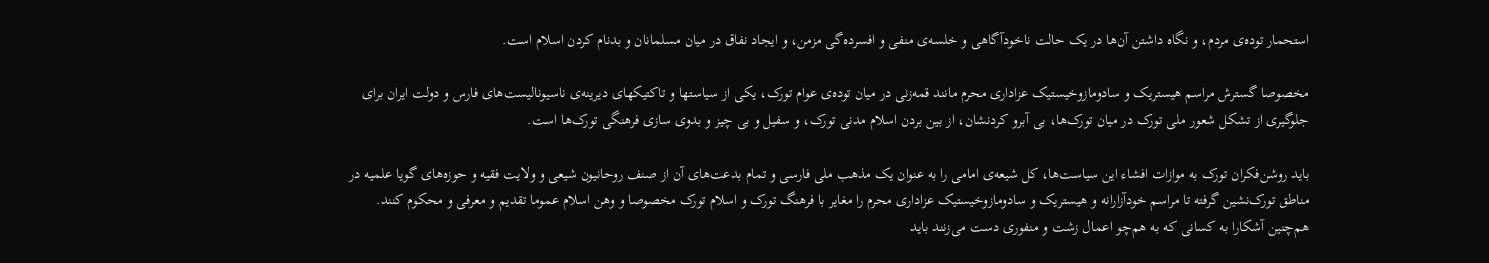استحمار توده‌ی مردم، و نگاه داشتن آن‌ها در یک حالت ناخودآگاهی و خلسه‌ی منفی و افسرده‌گی مزمن، و ایجاد نفاق در میان مسلمانان و بدنام کردن اسلام است.

مخصوصا گسترش مراسم هیستریک و سادومازوخیستیک عزاداری محرم مانند قمه‌زنی در میان توده‌ی عوام تورک، یکی از سیاستها و تاکتیکهای دیرینه‌ی ناسیونالیست‌های فارس و دولت ایران برای جلوگیری از تشکل شعور ملی تورک در میان تورک‌ها، بی آبرو کردنشان، از بین بردن اسلام مدنی تورک، و سفیل و بی چیز و بدوی سازی فرهنگی تورک‌ها است.

باید روشن‌فکران تورک به موازات افشاء این سیاست‌ها، کل شیعه‌ی امامی را به عنوان یک مذهب ملی فارسی و تمام بدعت‌های آن از صنف روحانیون شیعی و ولایت فقیه و حوزه‌های گویا علمیه در مناطق تورک‌نشین گرفته تا مراسم خودآزارانه و هیستریک و سادومازوخیستیک عزاداری محرم را مغایر با فرهنگ تورک و اسلام تورک مخصوصا و وهن اسلام عموما تقدیم و معرفی و محکوم کنند. هم‌چنین آشکارا به کسانی که به هم‌چو اعمال زشت و منفوری دست می‌زنند باید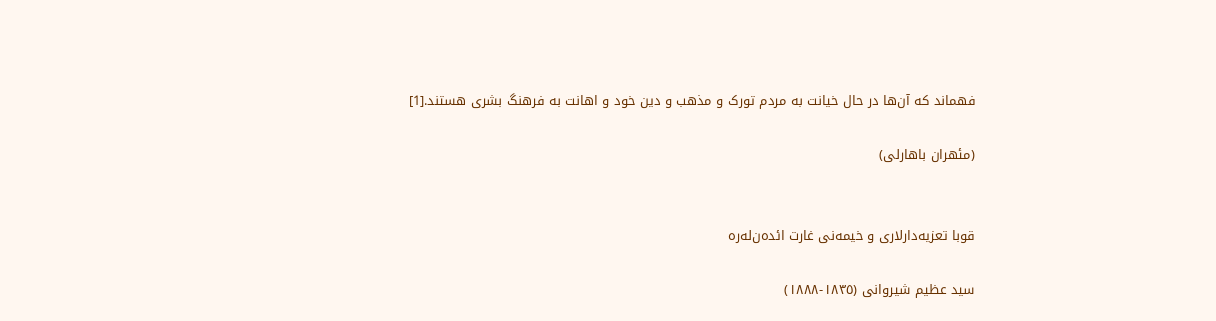فهماند که آن‌ها در حال خیانت به مردم تورک و مذهب و دین خود و اهانت به فرهنگ بشری هستند.[1]

(مئهران باهارلی)


قوبا تعزیه‌دارلاری و خیمه‌نی غارت ائده‌ن‌له‌ره

سید عظیم شیروانی (١٨٣٥-١٨٨٨)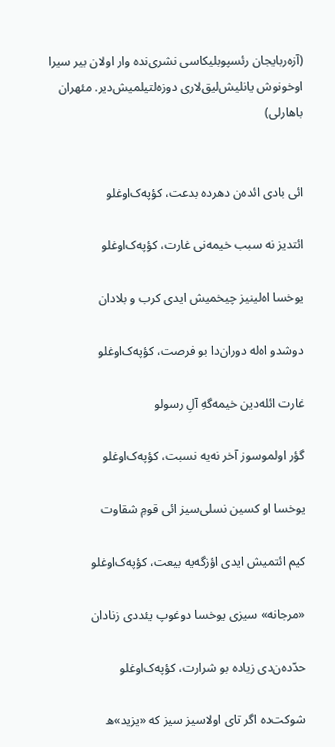(آزه‌ربایجان رئسپوبلیکاسی نشری‌نده وار اولان بیر سیرا اوخونوش یانلیش‌لیق‌لاری دوزه‌لتیلمیش‌دیر. مئهران باهارلی)


ائی بادی ائده‌ن دهرده بدعت، کؤپه‌ک‌اوغلو

ائتدیز نه سبب خیمه‌نی غارت، کؤپه‌ک‌اوغلو

یوخسا اه‌لینیز چیخمیش ایدی کرب و بلادان

دوشدو اه‌له دوران‌دا بو فرصت، کؤپه‌ک‌اوغلو

غارت ائله‌دین خیمه‌گهِ آلِ رسولو

گؤر اولموسوز آخر نه‌یه نسبت، کؤپه‌ک‌اوغلو

یوخسا او کسین نسلی‌سیز ائی قومِ شقاوت

کیم ائتمیش ایدی اؤزگه‌یه بیعت، کؤپه‌ک‌اوغلو

«مرجانه» سیزی یوخسا دوغوپ یئددی زنادان

حدّده‌ن‌دی زیاده بو شرارت، کؤپه‌ک‌اوغلو

شوکت‌ده اگر تای اولاسیز سیز که «یزید»ه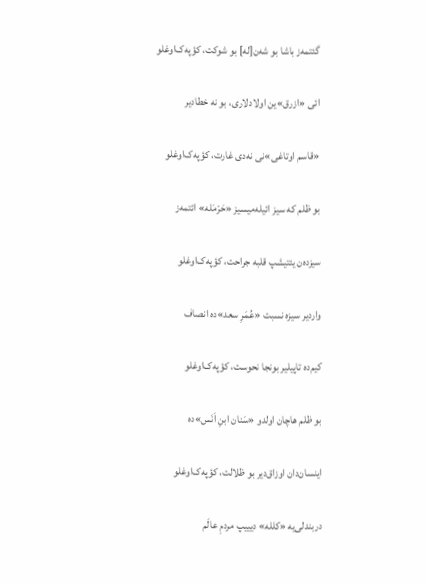گئتمه‌ز باشا بو شه‌ن[له] بو شوکت، کؤپه‌ک‌اوغلو

ائی «ازرق»ین اولادلاری، بو نه خطادیر

«قاسم اوتاغی»نی نه‌دی غارت، کؤپه‌ک‌اوغلو

بو ظلم که سیز ائیله‌میسیز «حَرْمَله» ائتمه‌ز

سیزده‌ن یئتیشپ قلبه جراحت، کؤپه‌ک‌اوغلو

واردیر سیزه نسبت «عُمَرِ سعد»ده انصاف

کیم‌ده تاپیلیر بونجا نحوست، کؤپه‌ک‌اوغلو

بو ظلم هاچان اولدو «سَنان ابنِ اَنَس»ده

اینسان‌دان اوزاق‌دیر بو ظلالت، کؤپه‌ک‌اوغلو

دربندلی‌یه «کلله» دیییپ مردمِ عالَم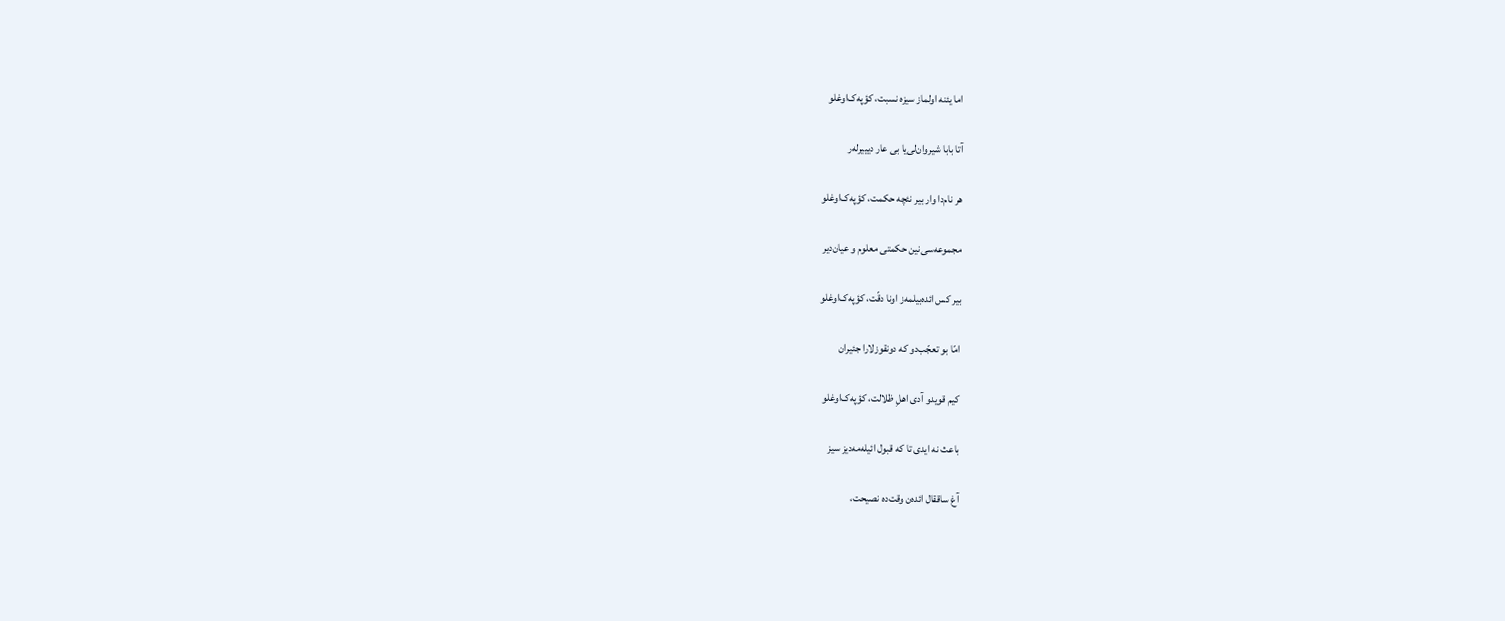اما یئنه اولماز سیزه نسبت، کؤپه‌ک‌اوغلو

آتا بابا شیروان‌لی‌یا بی عار دیییرله‌ر

هر نام‌دا وار بیر نئچه حکمت، کؤپه‌ک‌اوغلو

مجموعه‌سی‌نین حکمتی معلوم و عیان‌دیر

بیر کس ائده‌بیلمه‌ز اونا دقّت، کؤپه‌ک‌اوغلو

امّا بو تعجّب‌دو که دونقوزلارا جئیران

کیم قویدو آدی اهلِ ظلالت، کؤپه‌ک‌اوغلو

باعث نه ایدی تا که قبول ائیله‌مه‌دیز سیز

آغ ساققال ائده‌ن وقت‌ده نصیحت،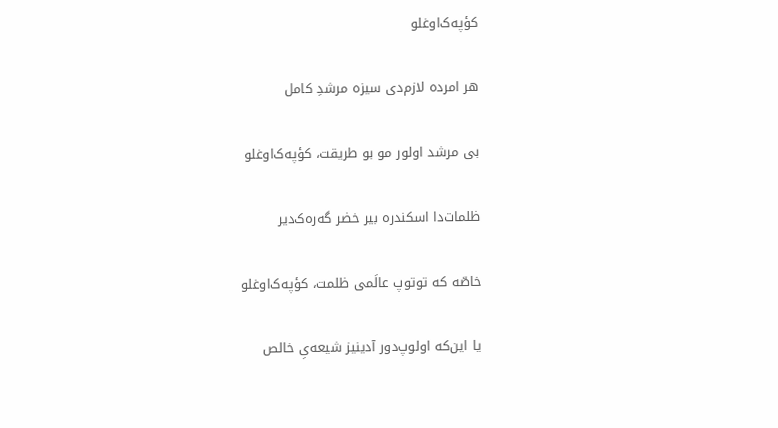کؤپه‌ک‌اوغلو

هر امرده لازم‌دی سیزه مرشدِ کامل

بی مرشد اولور مو بو طریقت، کؤپه‌ک‌اوغلو

ظلمات‌دا اسکندره بیر خضر گه‌ره‌ک‌دیر

خاصّه که توتوپ عالَمی ظلمت، کؤپه‌ک‌اوغلو

یا این‌که اولوپ‌دور آدینیز شیعه‌یِ خالص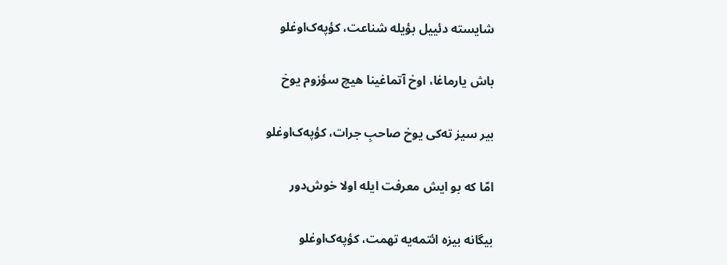شایسته دئییل بؤیله شناعت، کؤپه‌ک‌اوغلو

باش یارماغا، اوخ آتماغینا هیچ سؤزوم یوخ

بیر سیز ته‌کی یوخ صاحبِ جرات، کؤپه‌ک‌اوغلو

امّا که بو ایش معرفت ایله اولا خوش‌دور

بیگانه بیزه ائتمه‌یه تهمت، کؤپه‌ک‌اوغلو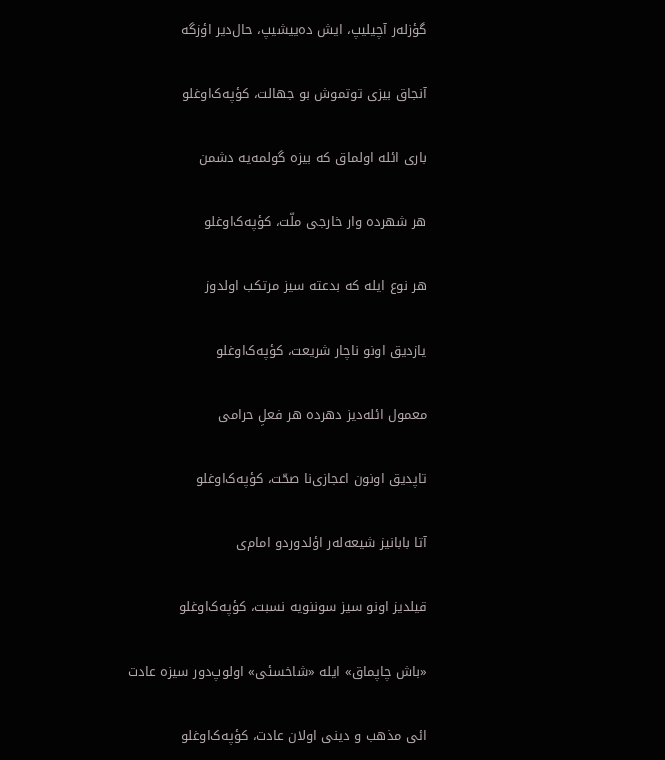گؤزله‌ر آچیلیپ، ایش ده‌ییشیپ، حال‌دیر اؤزگه

آنجاق بیزی توتموش بو جهالت، کؤپه‌ک‌اوغلو

باری ائله اولماق که بیزه گولمه‌یه دشمن

هر شهرده وار خارجی ملّت، کؤپه‌ک‌اوغلو

هر نوع ایله که بدعته سیز مرتکب اولدوز

یازدیق اونو ناچار شریعت، کؤپه‌ک‌اوغلو

معمول ائله‌دیز دهرده هر فعلِ حرامی

تاپدیق اونون اعجازی‌نا صحّت، کؤپه‌ک‌اوغلو

آتا بابانیز شیعه‌له‌ر اؤلدوردو امام‌ی

قیلدیز اونو سیز سوننویه نسبت، کؤپه‌ک‌اوغلو

«باش چاپماق» ایله «شاخسئی» اولوپ‌دور سیزه عادت

ائی مذهب و دینی اولان عادت، کؤپه‌ک‌اوغلو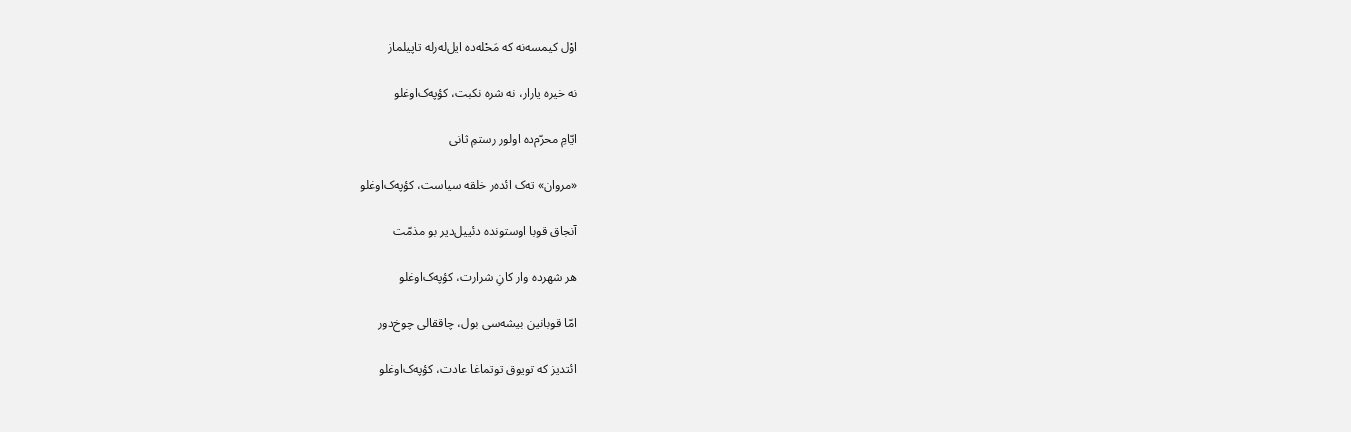اوْل کیمسه‌نه که مَحْله‌ده ایل‌له‌رله تاپیلماز

نه خیره یارار، نه شره نکبت، کؤپه‌ک‌اوغلو

ایّامِ محرّم‌ده اولور رستمِ ثانی

«مروان» ته‌ک ائده‌ر خلقه سیاست، کؤپه‌ک‌اوغلو

آنجاق قوبا اوستونده دئییل‌دیر بو مذمّت

هر شهرده وار کانِ شرارت، کؤپه‌ک‌اوغلو

امّا قوبانین بیشه‌سی بول، چاققالی چوخ‌دور

ائتدیز که تویوق توتماغا عادت، کؤپه‌ک‌اوغلو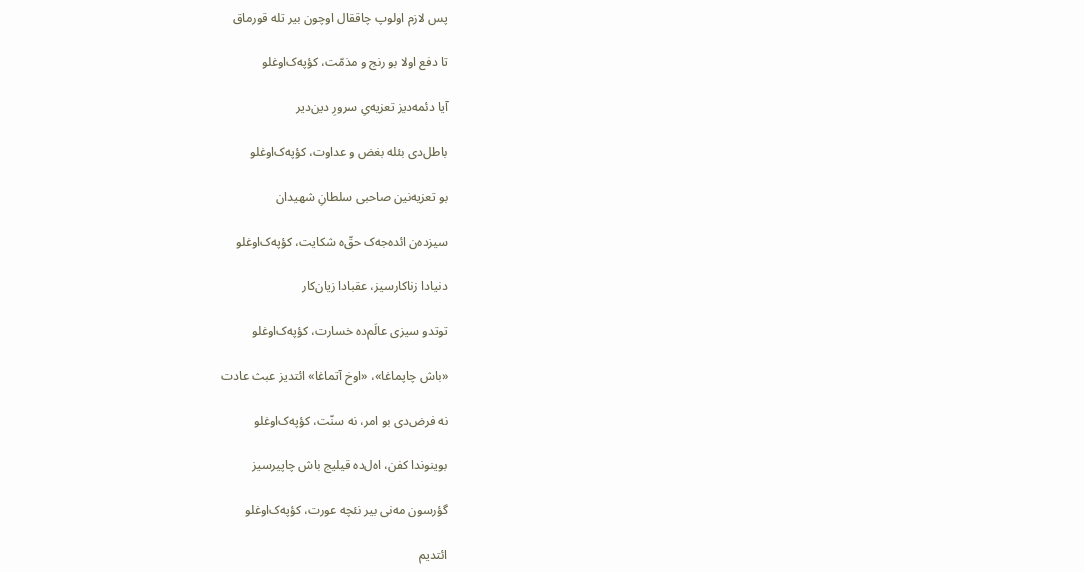پس لازم اولوپ چاققال اوچون بیر تله قورماق

تا دفع اولا بو رنج و مذمّت، کؤپه‌ک‌اوغلو

آیا دئمه‌دیز تعزیه‌یِ سرورِ دین‌دیر

باطل‌دی بئله بغض و عداوت، کؤپه‌ک‌اوغلو

بو تعزیه‌نین صاحبی سلطانِ شهیدان

سیزده‌ن ائده‌جه‌ک حقّ‌ه شکایت، کؤپه‌ک‌اوغلو

دنیادا زناکارسیز، عقبادا زیان‌کار

توتدو سیزی عالَم‌ده خسارت، کؤپه‌ک‌اوغلو

«باش چاپماغا»، «اوخ آتماغا» ائتدیز عبث عادت

نه فرض‌دی بو امر، نه سنّت، کؤپه‌ک‌اوغلو

بوینوندا کفن، اه‌ل‌ده قیلیج باش چاپیرسیز

گؤرسون مه‌نی بیر نئچه عورت، کؤپه‌ک‌اوغلو

ائتدیم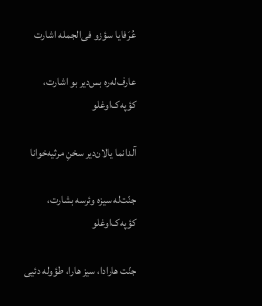عُرَفایا سؤزو فی‌الجمله اشارت

عارف‌له‌ره بس‌دیر بو اشارت، کؤپه‌ک‌اوغلو

آلدانما یالان‌دیر سخنِ مرثیه‌خوانا

جنّت‌له سیزه وئرسه بشارت، کؤپه‌ک‌اوغلو

جنّت هارادا، سیز هارا، طؤوله دئیی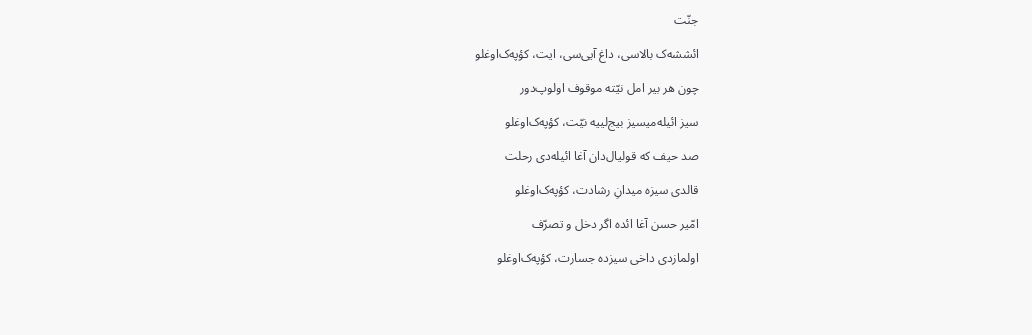جنّت

ائششه‌ک بالاسی، داغ آیی‌سی، ایت، کؤپه‌ک‌اوغلو

چون هر بیر امل نیّته موقوف اولوپ‌دور

سیز ائیله‌میسیز بیج‌لییه نیّت، کؤپه‌ک‌اوغلو

صد حیف که قولیال‌دان آغا ائیله‌دی رحلت

قالدی سیزه میدانِ رشادت، کؤپه‌ک‌اوغلو

امّیر حسن آغا ائده اگر دخل و تصرّف

اولمازدی داخی سیزده جسارت، کؤپه‌ک‌اوغلو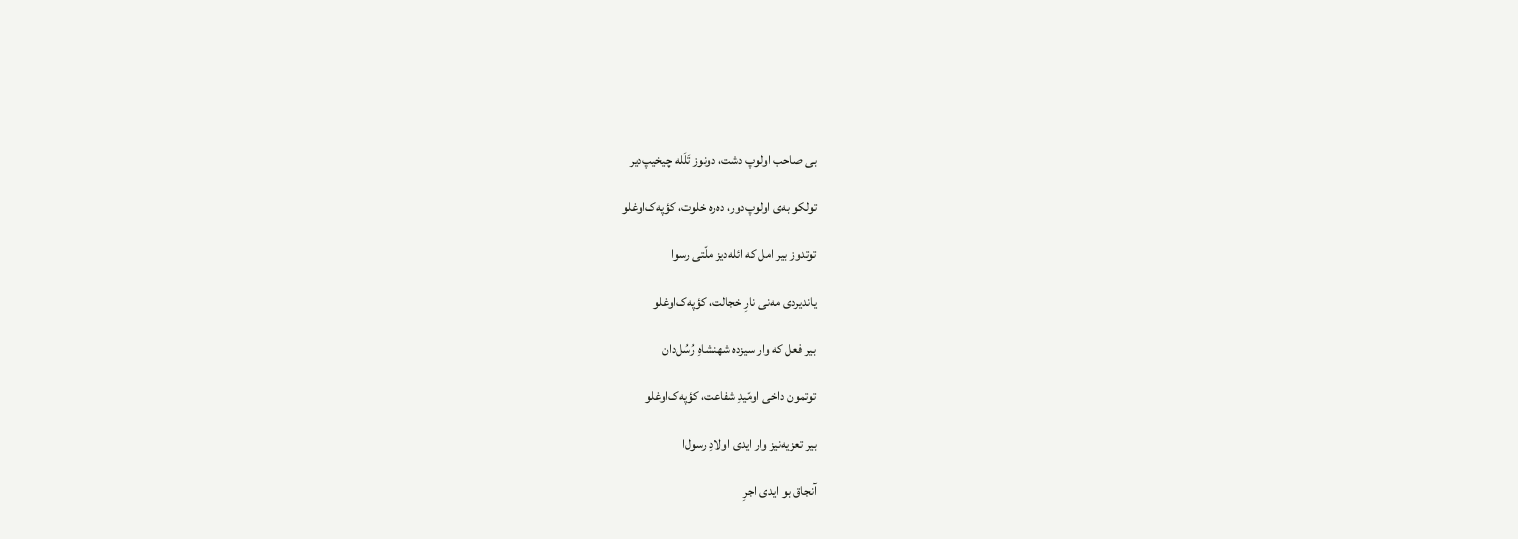بی صاحب اولوپ دشت، دونوز تَلَله چیخیپ‌دیر

تولکو به‌ی اولوپ‌دور، ده‌ره خلوت، کؤپه‌ک‌اوغلو

توتدوز بیر امل که ائله‌دیز ملّتی رسوا

یاندیردی مه‌نی نارِ خجالت، کؤپه‌ک‌اوغلو

بیر فعل که وار سیزده شهنشاهِ رُسُل‌دان

توتمون داخی اومّیدِ شفاعت، کؤپه‌ک‌اوغلو

بیر تعزیه‌نیز وار ایدی اولادِ رسول‌ا

آنجاق بو ایدی اجرِ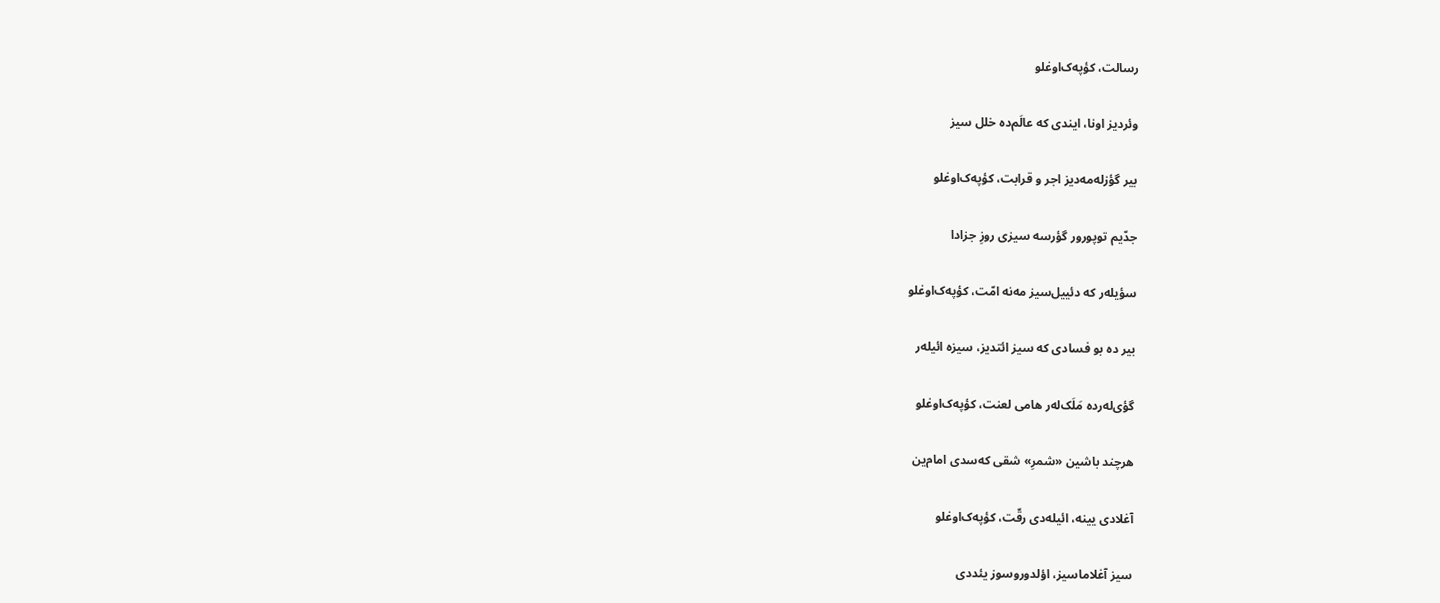رسالت، کؤپه‌ک‌اوغلو

وئردیز اونا، ایندی که عالَم‌ده خلل سیز

بیر گؤزله‌مه‌دیز اجر و قرابت، کؤپه‌ک‌اوغلو

جدّیم توپورور گؤرسه سیزی روزِ جزادا

سؤیله‌ر که دئییل‌سیز مه‌نه امّت، کؤپه‌ک‌اوغلو

بیر ده بو فسادی که سیز ائتدیز، سیزه ائیله‌ر

گؤی‌له‌رده مَلَک‌له‌ر هامی لعنت، کؤپه‌ک‌اوغلو

هرچند باشین «شمرِ» شقی که‌سدی امام‌ین

آغلادی یینه، ائیله‌دی رقّت، کؤپه‌ک‌اوغلو

سیز آغلاماسیز، اؤلدوروسوز یئددی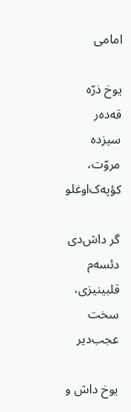امامی

یوخ ذرّه قه‌ده‌ر سیزده مروّت، کؤپه‌ک‌اوغلو

گر داش‌دی دئسه‌م قلبینیزی، سخت عجب‌دیر

یوخ داش و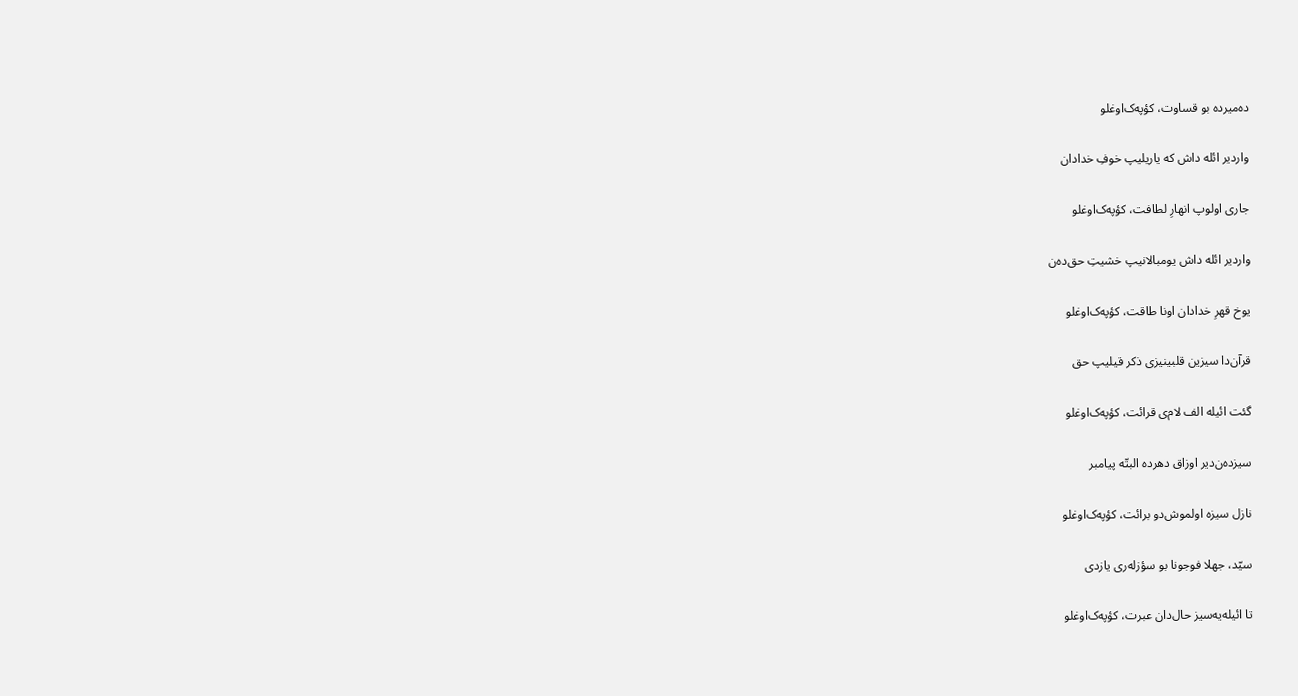ده‌میرده بو قساوت، کؤپه‌ک‌اوغلو

واردیر ائله داش که یاریلیپ خوفِ خدادان

جاری اولوپ انهارِ لطافت، کؤپه‌ک‌اوغلو

واردیر ائله داش یومبالانیپ خشیتِ حق‌ده‌ن

یوخ قهرِ خدادان اونا طاقت، کؤپه‌ک‌اوغلو

قرآن‌دا سیزین قلبینیزی ذکر قیلیپ حق

گئت ائیله الف لام‌ی قرائت، کؤپه‌ک‌اوغلو

سیزده‌ن‌دیر اوزاق دهرده البتّه پیامبر

نازل سیزه اولموش‌دو برائت، کؤپه‌ک‌اوغلو

سیّد، جهلا فوجونا بو سؤزله‌ری یازدی

تا ائیله‌یه‌سیز حال‌دان عبرت، کؤپه‌ک‌اوغلو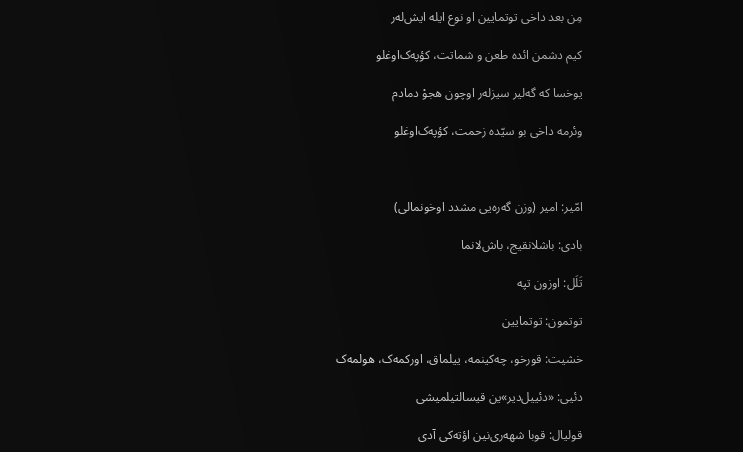مِن بعد داخی توتمایین او نوع ایله ایش‌له‌ر

کیم دشمن ائده طعن و شماتت، کؤپه‌ک‌اوغلو

یوخسا که گه‌لیر سیزله‌ر اوچون هجوْ دمادم

وئرمه داخی بو سیّده زحمت، کؤپه‌ک‌اوغلو



امّیر: امیر (وزن گه‌ره‌یی مشدد اوخونمالی)

بادی: باشلانقیج، باش‌لانما

تَلَل: اوزون تپه

توتمون: توتمایین

خشیت: قورخو، چه‌کینمه، ییلماق، اورکمه‌ک، هولمه‌ک

دئیی: «دئییل‌دیر»ین قیسالتیلمیشی

قولیال: قوبا شهه‌ری‌نین اؤته‌کی آدی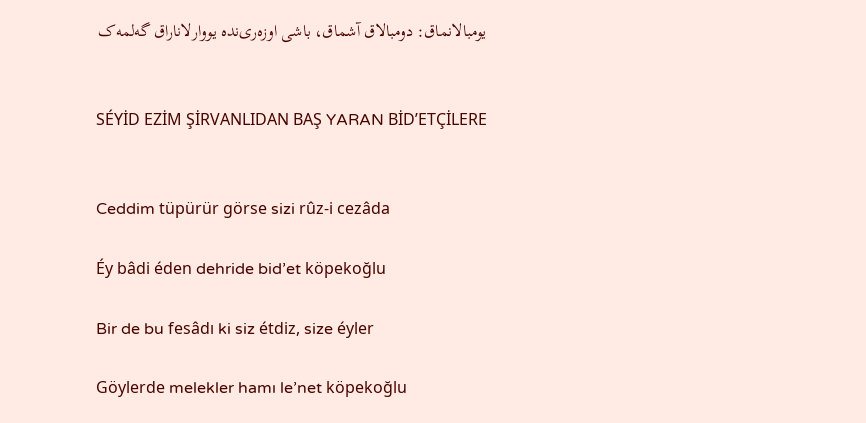یومبالانماق: دومبالاق آشماق، باشی اوزه‌ری‌نده یووارلاناراق گه‌لمه‌ک


SÉYİD EZİM ŞİRVANLIDAN BAŞ YARAN BİD’ETÇİLERE


Ceddim tüpürür görse sizi rûz-i cezâda

Éy bâdi éden dehride bid’et köpekoğlu

Bir de bu fesâdı ki siz étdiz, size éyler

Göylerde melekler hamı le’net köpekoğlu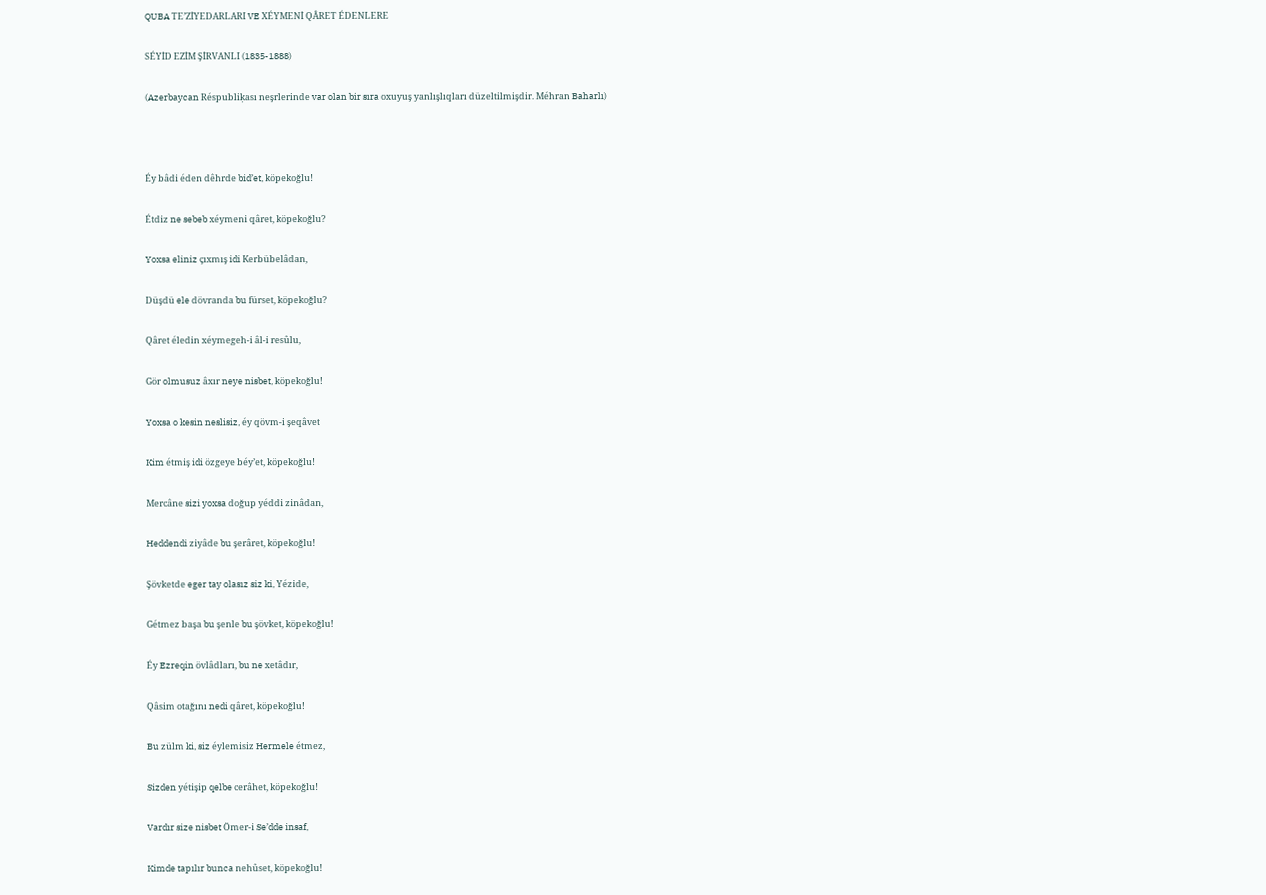QUBA TE’ZİYEDARLARI VE XÉYMENİ QÂRET ÉDENLERE

SÉYİD EZİM ŞİRVANLI (1835-1888)

(Azerbaycan Réspubliķası neşrlerinde var olan bir sıra oxuyuş yanlışlıqları düzeltilmişdir. Méhran Baharlı)



Éy bâdi éden dêhrde bid’et, köpekoğlu!

Étdiz ne sebeb xéymeni qâret, köpekoğlu?

Yoxsa eliniz çıxmış idi Kerbübelâdan,

Düşdü ele dövranda bu fürset, köpekoğlu?

Qâret éledin xéymegeh-i âl-i resûlu,

Gör olmusuz âxır neye nisbet, köpekoğlu!

Yoxsa o kesin neslisiz, éy qövm-i şeqâvet

Kim étmiş idi özgeye béy’et, köpekoğlu!

Mercâne sizi yoxsa doğup yéddi zinâdan,

Heddendi ziyâde bu şerâret, köpekoğlu!

Şövketde eger tay olasız siz ki, Yézide,

Gétmez başa bu şenle bu şövket, köpekoğlu!

Éy Ezreqin övlâdları, bu ne xetâdır,

Qâsim otağını nedi qâret, köpekoğlu!

Bu zülm ki, siz éylemisiz Hermele étmez,

Sizden yétişip qelbe cerâhet, köpekoğlu!

Vardır size nisbet Ömer-i Se’dde insaf,

Kimde tapılır bunca nehûset, köpekoğlu!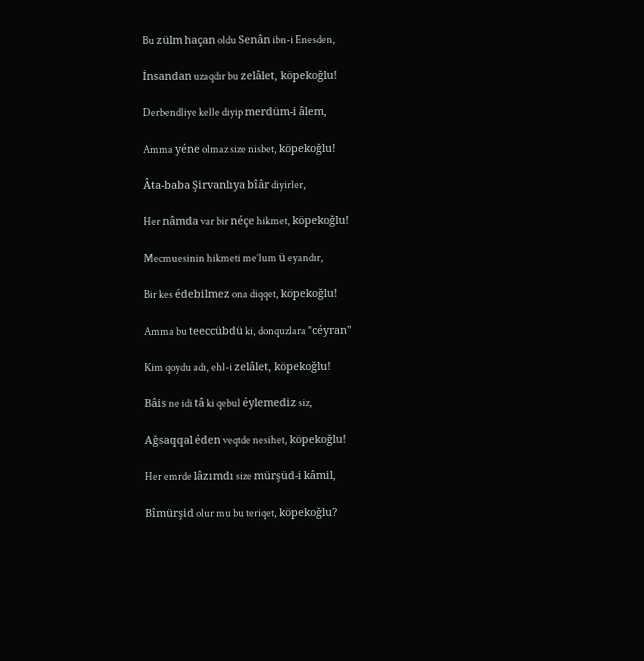Bu zülm haçan oldu Senân ibn-i Enesden,

İnsandan uzaqdır bu zelâlet, köpekoğlu!

Derbendliye kelle diyip merdüm-i âlem,

Amma yéne olmaz size nisbet, köpekoğlu!

Âta-baba Şirvanlıya bîâr diyirler,

Her nâmda var bir néçe hikmet, köpekoğlu!

Mecmuesinin hikmeti me’lum ü eyandır,

Bir kes édebilmez ona diqqet, köpekoğlu!

Amma bu teeccübdü ki, donquzlara "céyran"

Kim qoydu adı, ehl-i zelâlet, köpekoğlu!

Bâis ne idi tâ ki qebul éylemediz siz,

Ağsaqqal éden veqtde nesihet, köpekoğlu!

Her emrde lâzımdı size mürşüd-i kâmil,

Bîmürşid olur mu bu teriqet, köpekoğlu?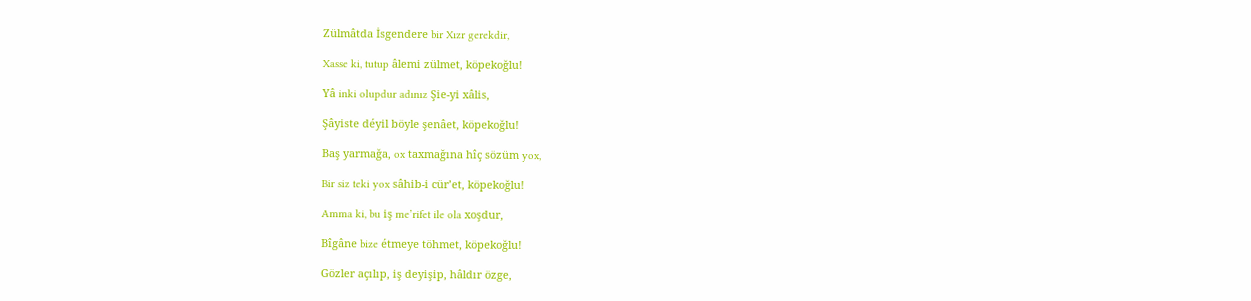Zülmâtda İsgendere bir Xızr gerekdir,

Xasse ki, tutup âlemi zülmet, köpekoğlu!

Yâ inki olupdur adınız Şie-yi xâlis,

Şâyiste déyil böyle şenâet, köpekoğlu!

Baş yarmağa, ox taxmağına hîç sözüm yox,

Bir siz teki yox sâhib-i cür’et, köpekoğlu!

Amma ki, bu iş me’rifet ile ola xoşdur,

Bîgâne bize étmeye töhmet, köpekoğlu!

Gözler açılıp, iş deyişip, hâldır özge,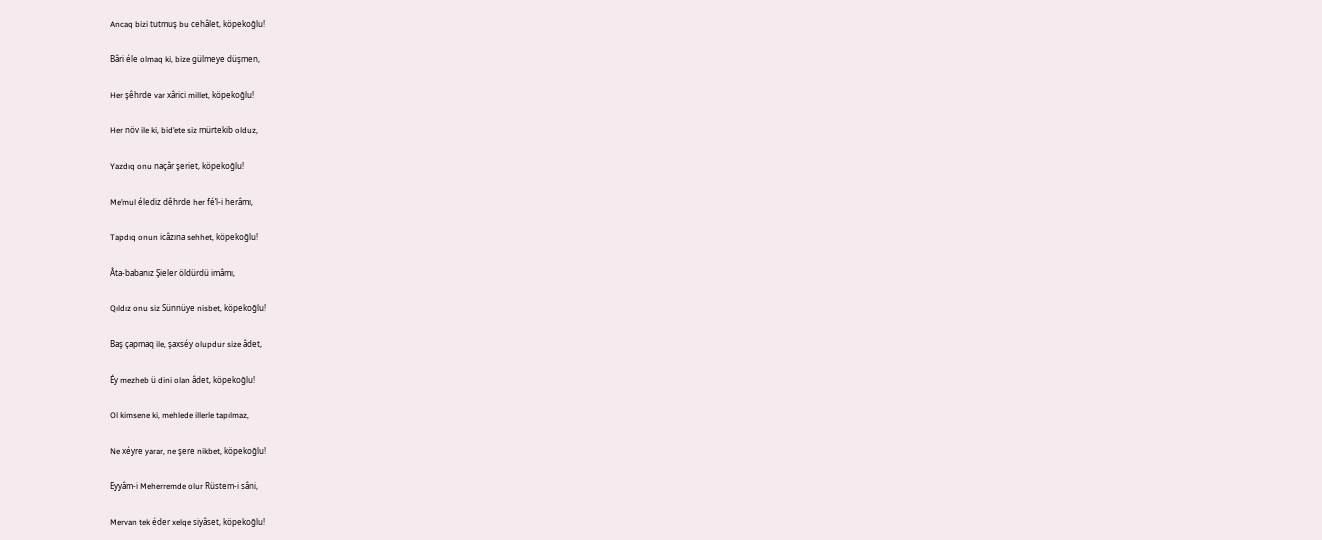Ancaq bizi tutmuş bu cehâlet, köpekoğlu!

Bâri éle olmaq ki, bize gülmeye düşmen,

Her şêhrde var xârici millet, köpekoğlu!

Her növ ile ki, bid’ete siz mürtekib olduz,

Yazdıq onu naçâr şeriet, köpekoğlu!

Me’mul élediz dêhrde her fé’l-i herâmı,

Tapdıq onun icâzına sehhet, köpekoğlu!

Âta-babanız Şieler öldürdü imâmı,

Qıldız onu siz Sünnüye nisbet, köpekoğlu!

Baş çapmaq ile, şaxséy olupdur size âdet,

Éy mezheb ü dini olan âdet, köpekoğlu!

Ol kimsene ki, mehlede illerle tapılmaz,

Ne xéyre yarar, ne şere nikbet, köpekoğlu!

Eyyâm-i Meherremde olur Rüstem-i sâni,

Mervan tek éder xelqe siyâset, köpekoğlu!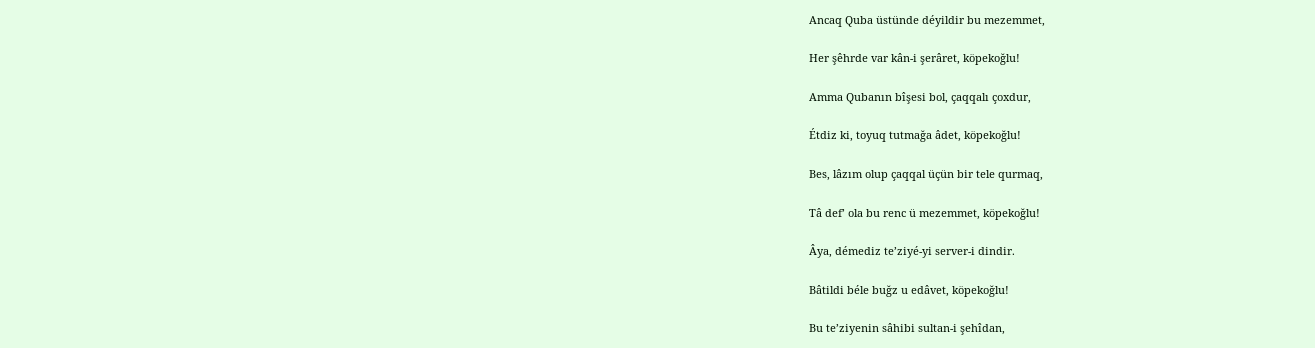Ancaq Quba üstünde déyildir bu mezemmet,

Her şêhrde var kân-i şerâret, köpekoğlu!

Amma Qubanın bîşesi bol, çaqqalı çoxdur,

Étdiz ki, toyuq tutmağa âdet, köpekoğlu!

Bes, lâzım olup çaqqal üçün bir tele qurmaq,

Tâ def’ ola bu renc ü mezemmet, köpekoğlu!

Âya, démediz te’ziyé-yi server-i dindir.

Bâtildi béle buğz u edâvet, köpekoğlu!

Bu te’ziyenin sâhibi sultan-i şehîdan,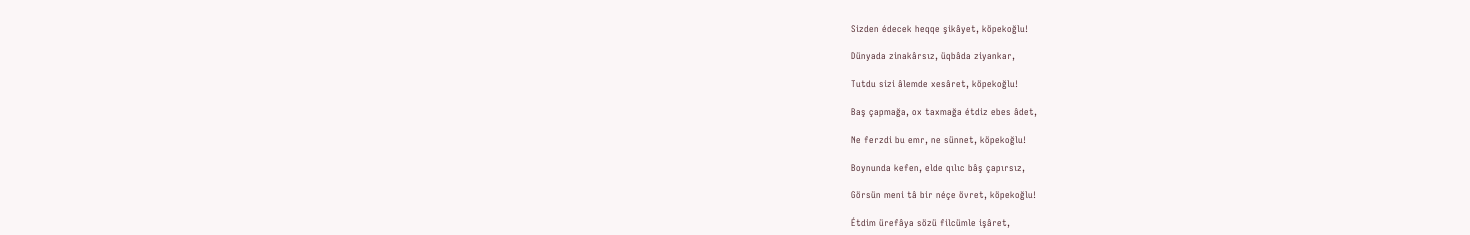Sizden édecek heqqe şikâyet, köpekoğlu!

Dünyada zinakârsız, üqbâda ziyankar,

Tutdu sizi âlemde xesâret, köpekoğlu!

Baş çapmağa, ox taxmağa étdiz ebes âdet,

Ne ferzdi bu emr, ne sünnet, köpekoğlu!

Boynunda kefen, elde qılıc bâş çapırsız,

Görsün meni tâ bir néçe övret, köpekoğlu!

Étdim ürefâya sözü filcümle işâret,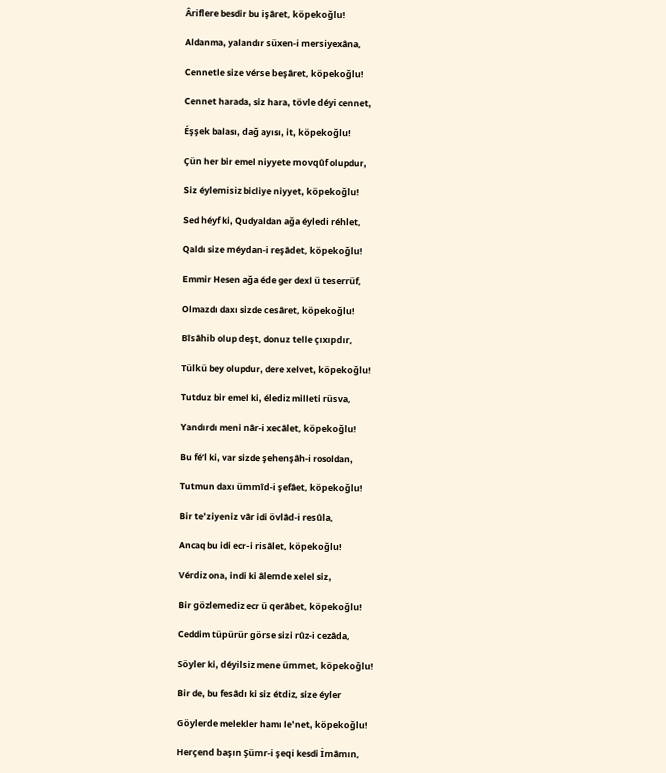Âriflere besdir bu işâret, köpekoğlu!

Aldanma, yalandır süxen-i mersiyexâna,

Cennetle size vérse beşâret, köpekoğlu!

Cennet harada, siz hara, tövle déyi cennet,

Éşşek balası, dağ ayısı, it, köpekoğlu!

Çün her bir emel niyyete movqûf olupdur,

Siz éylemisiz bicliye niyyet, köpekoğlu!

Sed héyf ki, Qudyaldan ağa éyledi réhlet,

Qaldı size méydan-i reşâdet, köpekoğlu!

Emmir Hesen ağa éde ger dexl ü teserrüf,

Olmazdı daxı sizde cesâret, köpekoğlu!

Bîsâhib olup deşt, donuz telle çıxıpdır,

Tülkü bey olupdur, dere xelvet, köpekoğlu!

Tutduz bir emel ki, élediz milleti rüsva,

Yandırdı meni nâr-i xecâlet, köpekoğlu!

Bu fé’l ki, var sizde şehenşâh-i rosoldan,

Tutmun daxı ümmîd-i şefâet, köpekoğlu!

Bir te’ziyeniz vâr idi övlâd-i resûla,

Ancaq bu idi ecr-i risâlet, köpekoğlu!

Vérdiz ona, indi ki âlemde xelel siz,

Bir gözlemediz ecr ü qerâbet, köpekoğlu!

Ceddim tüpürür görse sizi rûz-i cezâda,

Söyler ki, déyilsiz mene ümmet, köpekoğlu!

Bir de, bu fesâdı ki siz étdiz, size éyler

Göylerde melekler hamı le’net, köpekoğlu!

Herçend başın Şümr-i şeqi kesdi İmâmın,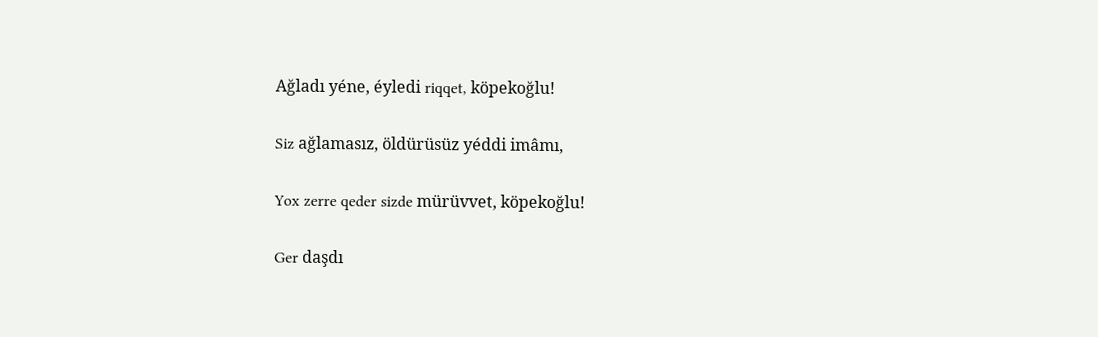Ağladı yéne, éyledi riqqet, köpekoğlu!

Siz ağlamasız, öldürüsüz yéddi imâmı,

Yox zerre qeder sizde mürüvvet, köpekoğlu!

Ger daşdı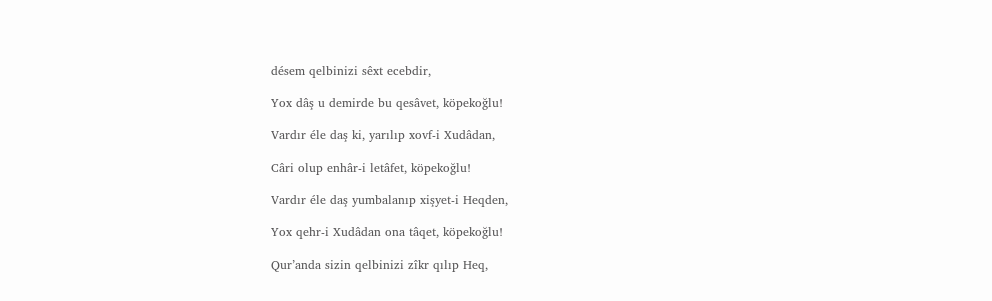désem qelbinizi sêxt ecebdir,

Yox dâş u demirde bu qesâvet, köpekoğlu!

Vardır éle daş ki, yarılıp xovf-i Xudâdan,

Câri olup enhâr-i letâfet, köpekoğlu!

Vardır éle daş yumbalanıp xişyet-i Heqden,

Yox qehr-i Xudâdan ona tâqet, köpekoğlu!

Qur’anda sizin qelbinizi zîkr qılıp Heq,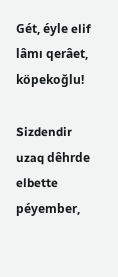Gét, éyle elif lâmı qerâet, köpekoğlu!

Sizdendir uzaq dêhrde elbette péyember,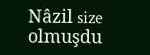Nâzil size olmuşdu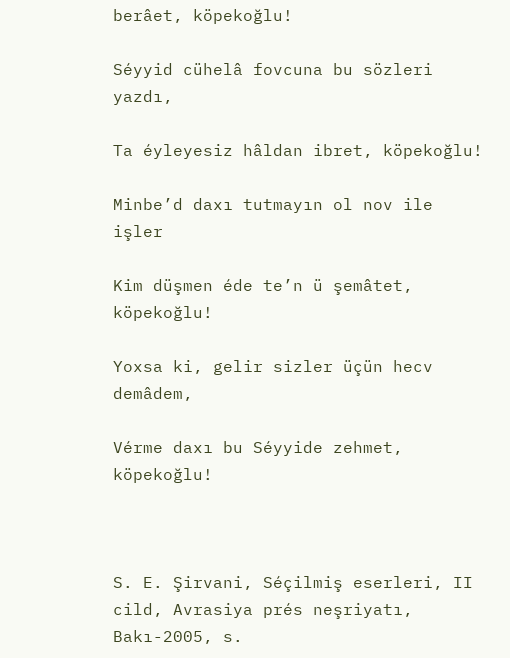berâet, köpekoğlu!

Séyyid cühelâ fovcuna bu sözleri yazdı,

Ta éyleyesiz hâldan ibret, köpekoğlu!

Minbe’d daxı tutmayın ol nov ile işler

Kim düşmen éde te’n ü şemâtet, köpekoğlu!

Yoxsa ki, gelir sizler üçün hecv demâdem,

Vérme daxı bu Séyyide zehmet, köpekoğlu!



S. E. Şirvani, Séçilmiş eserleri, II cild, Avrasiya prés neşriyatı, Bakı-2005, s.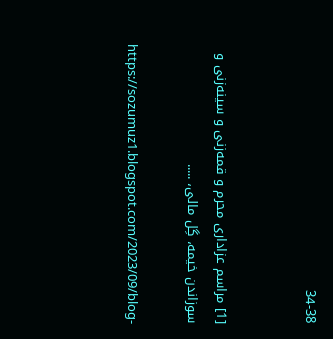34-38


[1] مراسم عزاداری محرم و قمه‌زنی و سینه‌زنی و سوزاندن خیمه، گِل مالی، .....

https://sozumuz1.blogspot.com/2023/09/blog-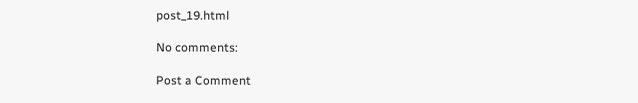post_19.html

No comments:

Post a Comment